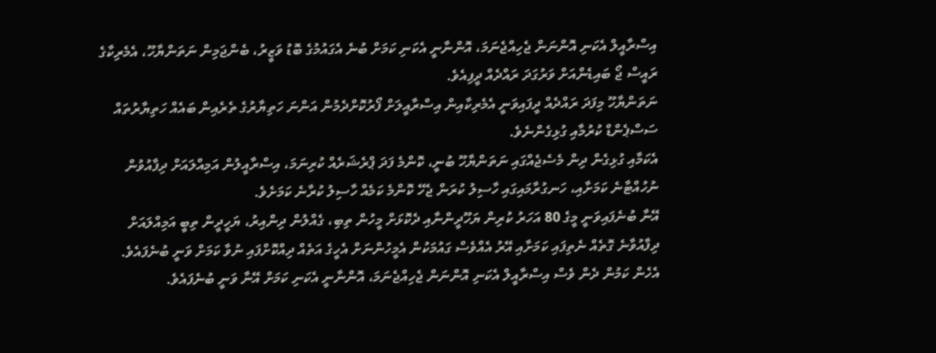އިސްރާއީލް އެކަނި އޮންނަން ޖެހިއްޖެނަމަ، އޮންނާނީ އެކަނި ކަމަށް ބުނެ އެގައުމުގެ ބޮޑު ވަޒީރު، ބެންޖަމިން ނަތަންޔާހޫ، އެމެރިކާގެ ރައީސް ޖޯ ބައިޑެންއަށް ވަރުގަދަ ރައްދެއް ދީފިއެވެ.
ނަތަންޔާހޫ މިފަދަ ރައްދެއް ދީފައިވަނީ އެމެރިކާއިން އިސްރާއީލަށް ފޯރުކޮށްދެމުން އަންނަ ހަތިޔާރުގެ ތެރެއިން ބައެއް ހަތިޔާރުތައް ސަސްޕެންޑް ކުރުމާއި ގުޅިގެންނެވެ.
އެކަމާއި ގުޅިގެން ދިން މެސެޖެއްގައި ނަތަންޔާހޫ ބުނީ، ކޮންމެ ފަދަ ޕްރެޝަރެއް ކުރިނަމަ، އިސްރާއީލުން އަމިއްލައަށް ދިފާއުވުން ނުހުއްޓާނެ ކަމަށާއި، ހަނގުރާމައިގައި ހާސިލު ކުރަން ޖެހޭ ކޮންމެ ކަމެއް ހާސިލު ކުރާނެ ކަމަށެވެ.
އޭނާ ބުނެފައިވަނީ މީގެ 80 އަހަރު ކުރިން ޔަހޫދީންނާއި ދެކޮޅަށް މީހުން ތިބި، ގެއްލުން ދިންއިރު، ޔަހީދީން ތިބީ އަމިއްލައަށް ދިފާއުވާނެ ގޮތެއް ނެތިފައި ކަމަށާއި އޭރު އެއްވެސް ގައުމަކުން އެމީހުންނަށް އެހީގެ އަތެއް ދިއްކޮށްފައި ނުވާ ކަމަށް ވަނީ ބުނެފައެވެ.
އެހެން ކަމުން ދެން ވެސް އިސްރާއީލް އެކަނި އޮންނަން ޖެހިއްޖެނަމަ، އޮންނާނީ އެކަނި ކަމަށް އޭނާ ވަނީ ބުނެފައެވެ.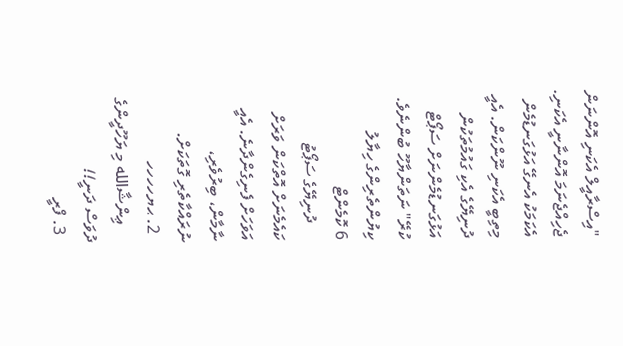"އިސްރާއީލް އެކަނި އޮންނަން ޖެހިއްޖެނަމަ އޮންނާނީ އެކަނި. އެކަމަކު އެނގޭ އަޅުގަނޑުމެން މިތިބީ އެކަނި ނޫންކަން. އެއީ ދުނިޔޭގެ އެކި ގައުމުތަކުން އަޅުގަނޑުމެންނަށް ސަޕޯޓް ކުރޭ" ނަތަންޔާހޫ ބުންނެވެ.
ކިޔުންތެރިންގެ ހިޔާލު
6 ކޮމެންޓް
    ދުނިޔޭގެ ސަޕޯޓު ކައެމެނަށް އޮތްކަން ވަރަށް އަވަހަށް ފެނިގެންދާނެ. އެއީ ނާމާން، ބިރުވެރި، ނުރައްކާތެރި ގޮތަކަށް.
  2. ޙޔހހހހ
    ޢިންޝާالله މި ޔަހޫދީންގެ ދުވަސް ދަނީ!!
  3. ފްރީ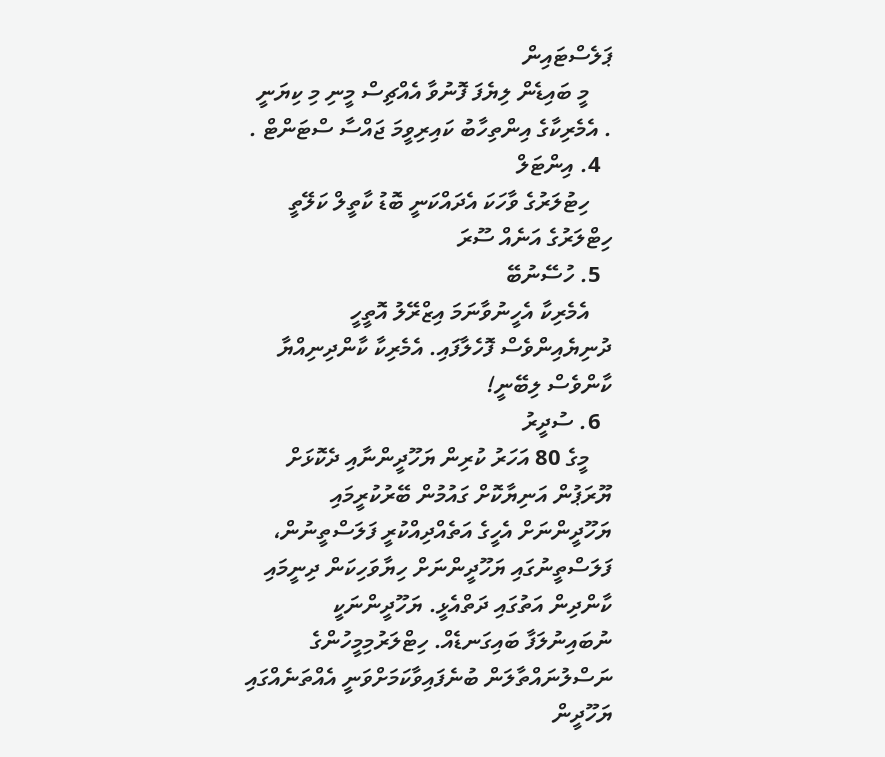ޕަލެސްޓައިން
    މީ ބައިޑެން ލިޔެފަ ފޮނުވާ އެއްޗިސް މީނި މި ކިޔަނީ . އެމެރިކާގެ އިންތިހާބު ކައިރިވީމަ ޖައްސާ ސްޓަންޓް .
  4. އިންޓަލް
    ހިޓުލަރުގެ ވާހަކަ އެދައްކަނީ ބޮޑު ކާތީލް ކަލޭތީ ހިޓްލަރުގެ އަނެއް ސޫރަ
  5. ހުސޭނުބޭ
    އެމެރިކާ އެހީނުވާނަމަ އިޒްރޭލު އޮތީހީ ދުނިޔެއިންވެސް ފޮހެލާފައި. އެމެރިކާ ކާންދިނިއްޔާ ކާންވެސް ލިބޭނީ!
  6. ސުދީރު
    މީގެ 80 އަހަރު ކުރިން ޔަހޫދީންނާއި ދެކޮޅަށް ޔޫރަޕުން އަނިޔާކޮށް ގައުމުން ބޭރުކުރީމައި ޔަހޫދީންނަށް އެހީގެ އަތެއްދިއްކުރީ ފަލަސްތީނުން، ފަލަސްތީނުގައި ޔަހޫދީންނަށް ހިޔާވަހިކަން ދިނީމައި ކާންދިން އަތުގައި ދަތްއެޅީ. ޔަހޫދީންނަކީ ނުބައިނުލަފާ ބައިގަނޑެއް. ހިޓްލަރުމިމީހުންގެ ނަސްލުނައްތާލަން ބުނެފައިވާކަމަށްވަނީ އެއްތަނެއްގައި ޔަހޫދީން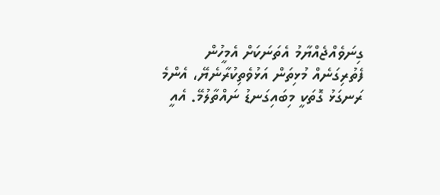ގިނަވެއްޖެއްޔާމު އެތަނަކަށް އެމީހުން ފެތުރިގަނެއް މުޅިތަން އަޅުވެތިކުރާނެޔޭ، އެންމެ ރަނގަޅު ގޮތަކީ މިބައިގަނޑު ނައްތާލުމޭ. އެއީ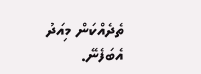ތެދެއްކަން މިއަދު އެބަފެނޭ.